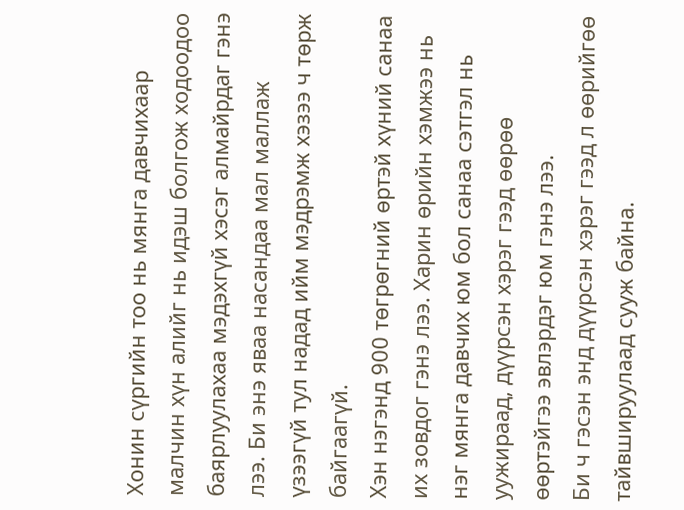Хонин сүргийн тоо нь мянга давчихаар малчин хүн алийг нь идэш болгож ходоодоо баярлуулахаа мэдэхгүй хэсэг алмайрдаг гэнэ лээ. Би энэ яваа насандаа мал маллаж үзээгүй тул надад ийм мэдрэмж хэзээ ч төрж байгаагүй.
Хэн нэгэнд 900 төгрөгний өртэй хүний санаа их зовдог гэнэ лээ. Харин өрийн хэмжээ нь нэг мянга давчих юм бол санаа сэтгэл нь уужираад, дүүрсэн хэрэг гээд өөрөө өөртэйгээ эвлэрдэг юм гэнэ лээ.
Би ч гэсэн энд дүүрсэн хэрэг гээд л өөрийгөө тайвшируулаад сууж байна.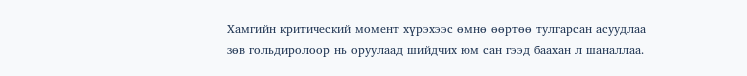Хамгийн критический момент хүрэхээс өмнө өөртөө тулгарсан асуудлаа зөв гольдиролоор нь оруулаад шийдчих юм сан гээд баахан л шаналлаа.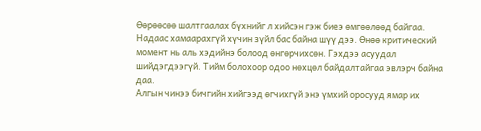Өөрөөсөө шалтгаалах бүхнийг л хийсэн гэж биеэ өмгөөлөөд байгаа. Надаас хамаарахгүй хүчин зүйл бас байна шүү дээ. Өнөө критический момент нь аль хэдийнэ болоод өнгөрчихсөн. Гэхдээ асуудал шийдэгдээгүй. Тийм болохоор одоо нөхцөл байдалтайгаа эвлэрч байна даа.
Алгын чинээ бичгийн хийгээд өгчихгүй энэ үмхий оросууд ямар их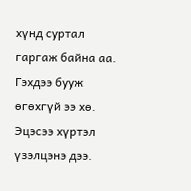хүнд суртал гаргаж байна аа. Гэхдээ бууж өгөхгүй ээ хө. Эцэсээ хүртэл үзэлцэнэ дээ.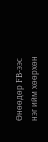Өнөөдөр FB-ээс нэг ийм хөөрхөн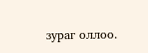зураг оллоо.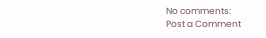No comments:
Post a Comment